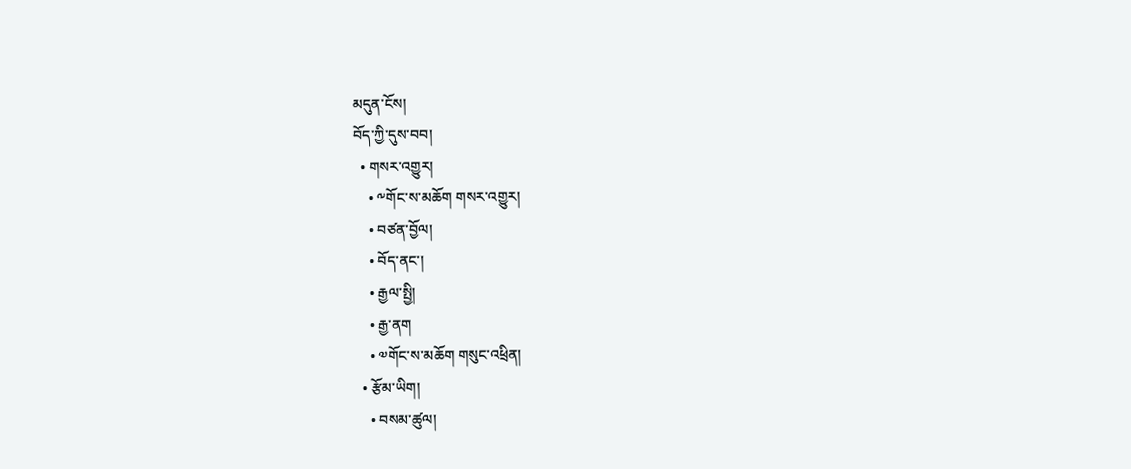མདུན་ངོས།
བོད་ཀྱི་དུས་བབ།
  • གསར་འགྱུར།
    • ༸གོང་ས་མཆོག གསར་འགྱུར།
    • བཙན་བྱོལ།
    • བོད་ནང་།
    • རྒྱལ་སྤྱི།
    • རྒྱ་ནག
    • ༧གོང་ས་མཆོག གསུང་འཕྲིན།
  • རྩོམ་ཡིག།
    • བསམ་ཚུལ།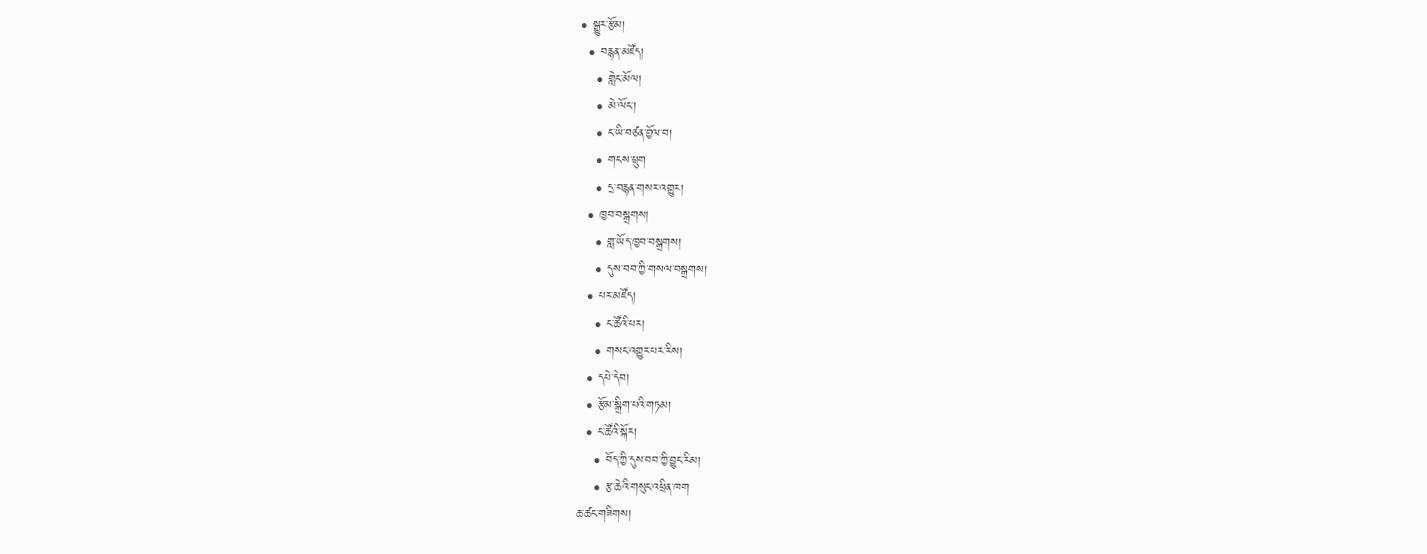• སྒྱུར་རྩོམ།
  • བརྙན་མཛོད།
    • གླེང་མོལ།
    • མེ་ལོང་།
    • ང་ཡི་བཙན་བྱོལ་བ།
    • གངས་ཕྲུག
    • དྲ་བརྙན་གསར་འགྱུར།
  • ཁྱབ་བསྒྲགས།
    • གླ་ཡོད་ཁྱབ་བསྒྲགས།
    • དུས་བབ་ཀྱི་གསལ་བསྒྲགས།
  • པར་མཛོད།
    • ང་ཚོའི་པར།
    • གསང་འགྱུར་པར་རིས།
  • དཔེ་དེབ།
  • རྩོམ་སྒྲིག་པའི་གཏམ།
  • ང་ཚོའི་སྐོར།
    • བོད་ཀྱི་དུས་བབ་ཀྱི་བྱུང་རིམ།
    • རྩ་ཆེའི་གསུང་འཕྲིན་ཁག
ཆ་ཚང་གཟིགས།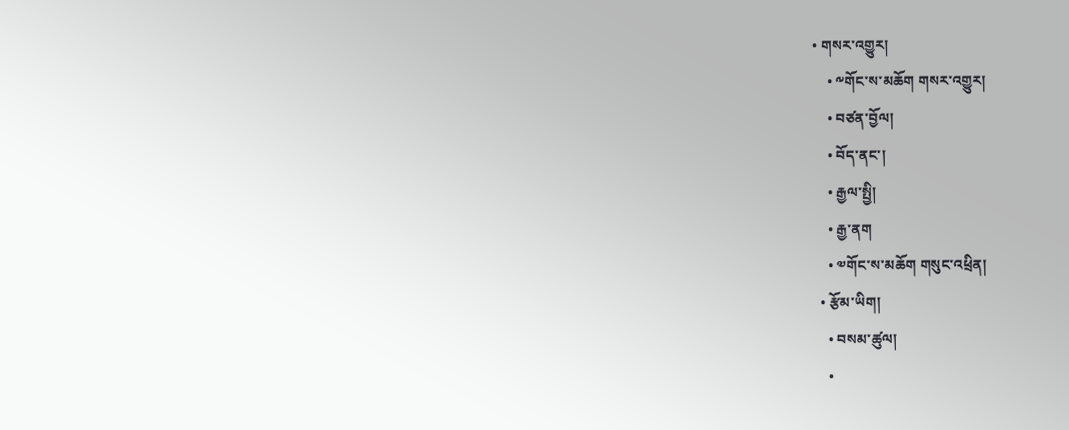• གསར་འགྱུར།
    • ༸གོང་ས་མཆོག གསར་འགྱུར།
    • བཙན་བྱོལ།
    • བོད་ནང་།
    • རྒྱལ་སྤྱི།
    • རྒྱ་ནག
    • ༧གོང་ས་མཆོག གསུང་འཕྲིན།
  • རྩོམ་ཡིག།
    • བསམ་ཚུལ།
    •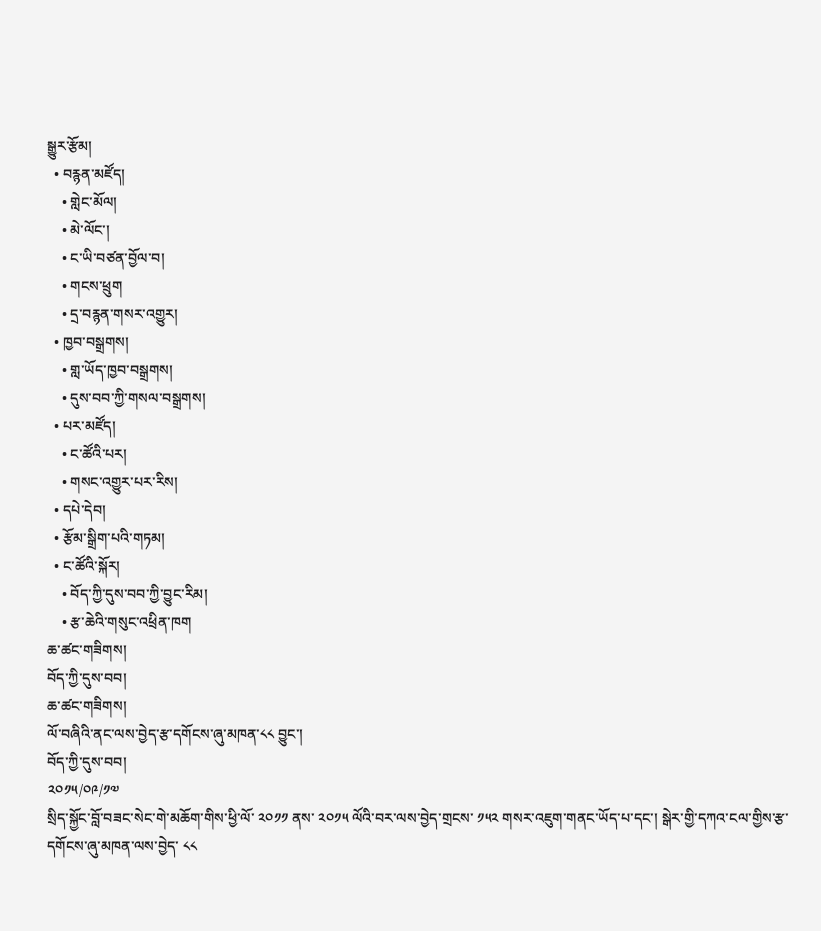སྒྱུར་རྩོམ།
  • བརྙན་མཛོད།
    • གླེང་མོལ།
    • མེ་ལོང་།
    • ང་ཡི་བཙན་བྱོལ་བ།
    • གངས་ཕྲུག
    • དྲ་བརྙན་གསར་འགྱུར།
  • ཁྱབ་བསྒྲགས།
    • གླ་ཡོད་ཁྱབ་བསྒྲགས།
    • དུས་བབ་ཀྱི་གསལ་བསྒྲགས།
  • པར་མཛོད།
    • ང་ཚོའི་པར།
    • གསང་འགྱུར་པར་རིས།
  • དཔེ་དེབ།
  • རྩོམ་སྒྲིག་པའི་གཏམ།
  • ང་ཚོའི་སྐོར།
    • བོད་ཀྱི་དུས་བབ་ཀྱི་བྱུང་རིམ།
    • རྩ་ཆེའི་གསུང་འཕྲིན་ཁག
ཆ་ཚང་གཟིགས།
བོད་ཀྱི་དུས་བབ།
ཆ་ཚང་གཟིགས།
ལོ་བཞིའི་ནང་ལས་བྱེད་རྩ་དགོངས་ཞུ་མཁན་༨༨ བྱུང་།
བོད་ཀྱི་དུས་བབ།
༢༠༡༥/༠༩/༡༧
སྲིད་སྐྱོང་བློ་བཟང་སེང་གེ་མཆོག་གིས་ཕྱི་ལོ་ ༢༠༡༡ ནས་ ༢༠༡༥ ལོའི་བར་ལས་བྱེད་གྲངས་ ༡༥༢ གསར་འཇུག་གནང་ཡོད་པ་དང་། སྒེར་གྱི་དཀའ་ངལ་གྱིས་རྩ་དགོངས་ཞུ་མཁན་ལས་བྱེད་ ༨༨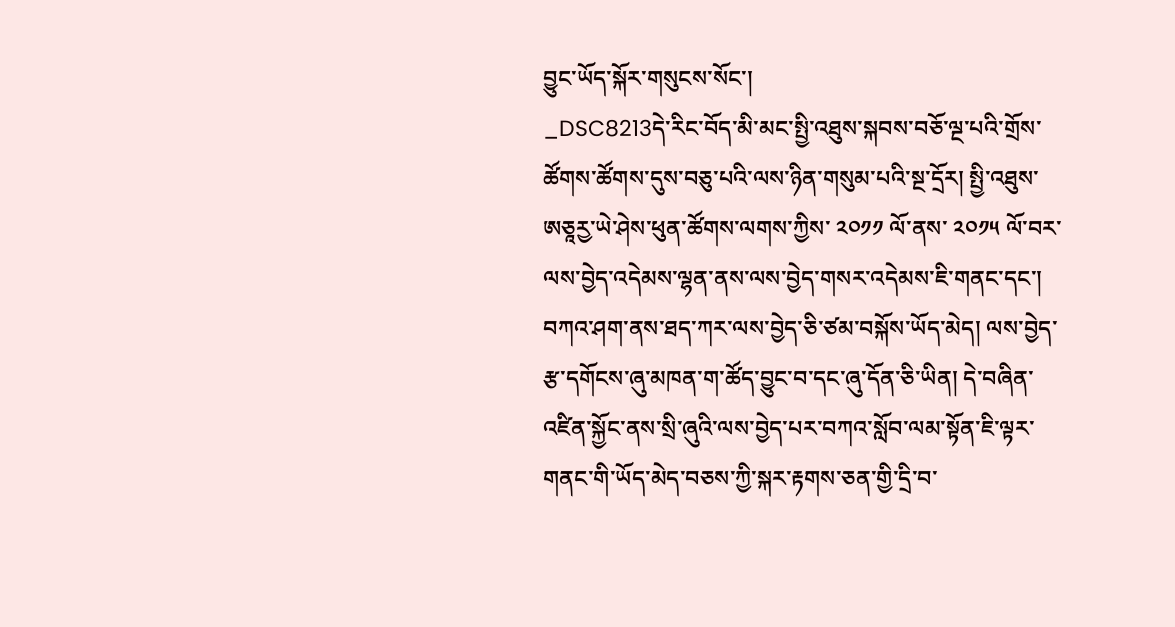བྱུང་ཡོད་སྐོར་གསུངས་སོང་།
_DSC8213དེ་རིང་བོད་མི་མང་སྤྱི་འཐུས་སྐབས་བཅོ་ལྔ་པའི་གྲོས་ཚོགས་ཚོགས་དུས་བཅུ་པའི་ལས་ཉིན་གསུམ་པའི་སྔ་དྲོར། སྤྱི་འཐུས་ཨཅཱརྱ་ཡེ་ཤེས་ཕུན་ཚོགས་ལགས་ཀྱིས་ ༢༠༡༡ ལོ་ནས་ ༢༠༡༥ ལོ་བར་ལས་བྱེད་འདེམས་ལྷན་ནས་ལས་བྱེད་གསར་འདེམས་ཇི་གནང་དང་། བཀའ་ཤག་ནས་ཐད་ཀར་ལས་བྱེད་ཅི་ཙམ་བསྐོས་ཡོད་མེད། ལས་བྱེད་རྩ་དགོངས་ཞུ་མཁན་ག་ཚོད་བྱུང་བ་དང་ཞུ་དོན་ཅི་ཡིན། དེ་བཞིན་འཛིན་སྐྱོང་ནས་སྲི་ཞུའི་ལས་བྱེད་པར་བཀའ་སློབ་ལམ་སྟོན་ཇི་ལྟར་གནང་གི་ཡོད་མེད་བཅས་ཀྱི་སྐར་རྟགས་ཅན་གྱི་དྲི་བ་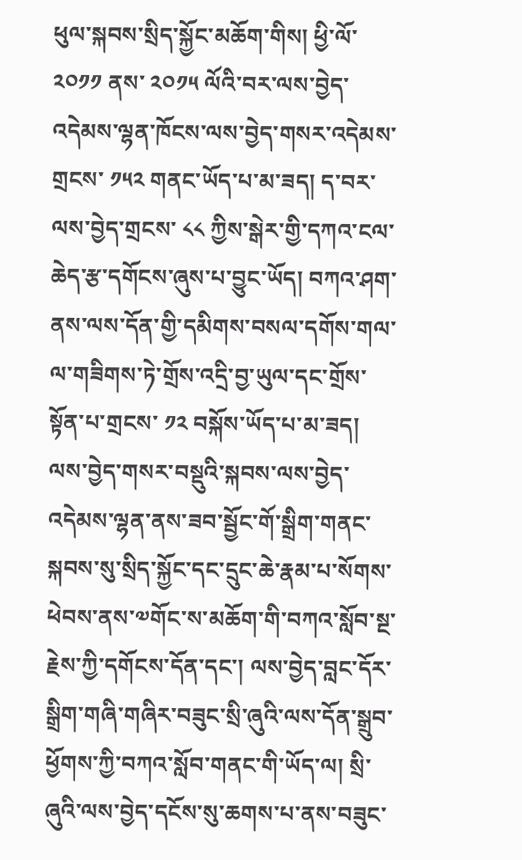ཕུལ་སྐབས་སྲིད་སྐྱོང་མཆོག་གིས། ཕྱི་ལོ་ ༢༠༡༡ ནས་ ༢༠༡༥ ལོའི་བར་ལས་བྱེད་འདེམས་ལྷན་ཁོངས་ལས་བྱེད་གསར་འདེམས་གྲངས་ ༡༥༢ གནང་ཡོད་པ་མ་ཟད། ད་བར་ལས་བྱེད་གྲངས་ ༨༨ ཀྱིས་སྒེར་གྱི་དཀའ་ངལ་ཆེད་རྩ་དགོངས་ཞུས་པ་བྱུང་ཡོད། བཀའ་ཤག་ནས་ལས་དོན་གྱི་དམིགས་བསལ་དགོས་གལ་ལ་གཟིགས་ཏེ་གྲོས་འདྲི་བྱ་ཡུལ་དང་གྲོས་སྟོན་པ་གྲངས་ ༡༢ བསྐོས་ཡོད་པ་མ་ཟད། ལས་བྱེད་གསར་བསྡུའི་སྐབས་ལས་བྱེད་འདེམས་ལྷན་ནས་ཟབ་སྦྱོང་གོ་སྒྲིག་གནང་སྐབས་སུ་སྲིད་སྐྱོང་དང་དྲུང་ཆེ་རྣམ་པ་སོགས་ཕེབས་ནས་༧གོང་ས་མཆོག་གི་བཀའ་སློབ་སྔ་རྗེས་ཀྱི་དགོངས་དོན་དང་། ལས་བྱེད་བླང་དོར་སྒྲིག་གཞི་གཞིར་བཟུང་སྲི་ཞུའི་ལས་དོན་སྒྲུབ་ཕྱོགས་ཀྱི་བཀའ་སློབ་གནང་གི་ཡོད་ལ། སྲི་ཞུའི་ལས་བྱེད་དངོས་སུ་ཆགས་པ་ནས་བཟུང་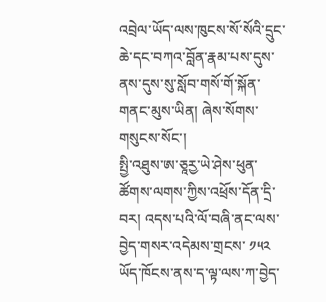འབྲེལ་ཡོད་ལས་ཁུངས་སོ་སོའི་དྲུང་ཆེ་དང་བཀའ་བློན་རྣམ་པས་དུས་ནས་དུས་སུ་སློབ་གསོ་གོ་སྐོན་གནང་མུས་ཡིན། ཞེས་སོགས་གསུངས་སོང་།
སྤྱི་འཐུས་ཨ་ཅཱརྱ་ཡེ་ཤེས་ཕུན་ཚོགས་ལགས་ཀྱིས་འཕྲོས་དོན་དྲི་བར། འདས་པའི་ལོ་བཞི་ནང་ལས་བྱེད་གསར་འདེམས་གྲངས་ ༡༥༢ ཡོད་ཁོངས་ནས་ད་ལྟ་ལས་ཀ་བྱེད་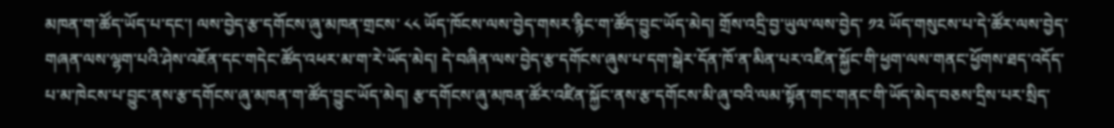མཁན་ག་ཚོད་ཡོད་པ་དང་། ལས་བྱེད་རྩ་དགོངས་ཞུ་མཁན་གྲངས་ ༨༨ ཡོད་ཁོངས་ལས་བྱེད་གསར་རྙིང་ག་ཚོད་བྱུང་ཡོད་མེད། གྲོས་འདྲི་བྱ་ཡུལ་ལས་བྱེད་ ༡༢ ཡོད་གསུངས་པ་དེ་ཚོར་ལས་བྱེད་གཞན་ལས་ལྷག་པའི་ཤེས་འཇོན་དང་གདེང་ཚོད་འཕར་མ་ག་རེ་ཡོད་མེད། དེ་བཞིན་ལས་བྱེད་རྩ་དགོངས་ཞུས་པ་དག་སྒེར་དོན་ཁོ་ན་མིན་པར་འཛིན་སྐྱོང་གི་ཕྱག་ལས་གནང་ཕྱོགས་ཐད་འདོད་པ་མ་ཁེངས་པ་བྱུང་ནས་རྩ་དགོངས་ཞུ་མཁན་ག་ཚོད་བྱུང་ཡོད་མེད། རྩ་དགོངས་ཞུ་མཁན་ཚོར་འཛིན་སྐྱོང་ནས་རྩ་དགོངས་མི་ཞུ་བའི་ལམ་སྟོན་གང་གནང་གི་ཡོད་མེད་བཅས་དྲིས་པར་སྲིད་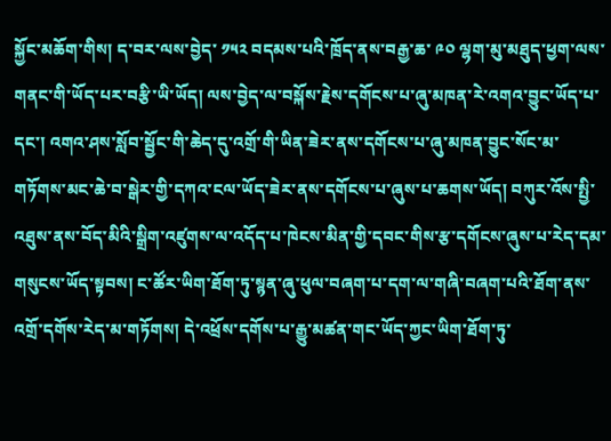སྐྱོང་མཆོག་གིས། ད་བར་ལས་བྱེད་ ༡༥༢ བདམས་པའི་ཁྲོད་ནས་བརྒྱ་ཆ་ ༩༠ ལྷག་མུ་མཐུད་ཕྱག་ལས་གནང་གི་ཡོད་པར་བརྩི་ཡི་ཡོད། ལས་བྱེད་ལ་བསྐོས་རྗེས་དགོངས་པ་ཞུ་མཁན་རེ་འགའ་བྱུང་ཡོད་པ་དང་། འགའ་ཤས་སློབ་སྦྱོང་གི་ཆེད་དུ་འགྲོ་གི་ཡིན་ཟེར་ནས་དགོངས་པ་ཞུ་མཁན་བྱུང་སོང་མ་གཏོགས་མང་ཆེ་བ་སྒེར་གྱི་དཀའ་ངལ་ཡོད་ཟེར་ནས་དགོངས་པ་ཞུས་པ་ཆགས་ཡོད། བཀུར་འོས་སྤྱི་འཐུས་ནས་བོད་མིའི་སྒྲིག་འཛུགས་ལ་འདོད་པ་ཁེངས་མིན་གྱི་དབང་གིས་རྩ་དགོངས་ཞུས་པ་རེད་དམ་གསུངས་ཡོད་སྟབས། ང་ཚོར་ཡིག་ཐོག་ཏུ་སྙན་ཞུ་ཕུལ་བཞག་པ་དག་ལ་གཞི་བཞག་པའི་ཐོག་ནས་འགྲོ་དགོས་རེད་མ་གཏོགས། དེ་འཕྲོས་དགོས་པ་རྒྱུ་མཚན་གང་ཡོད་ཀྱང་ཡིག་ཐོག་ཏུ་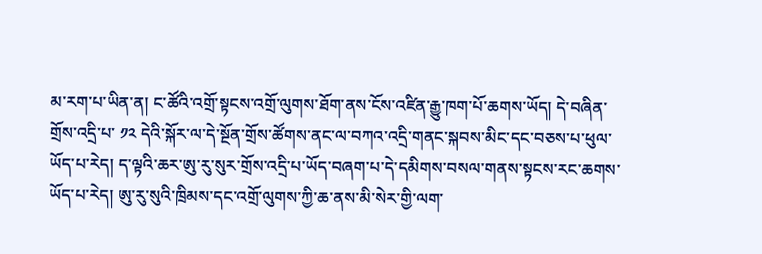མ་རག་པ་ཡིན་ན། ང་ཚོའི་འགྲོ་སྟངས་འགྲོ་ལུགས་ཐོག་ནས་ངོས་འཛིན་རྒྱུ་ཁག་པོ་ཆགས་ཡོད། དེ་བཞིན་གྲོས་འདྲི་པ་ ༡༢ དེའི་སྐོར་ལ་དེ་སྔོན་གྲོས་ཚོགས་ནང་ལ་བཀའ་འདྲི་གནང་སྐབས་མིང་དང་བཅས་པ་ཕུལ་ཡོད་པ་རེད། ད་ལྟའི་ཆར་ཨུ་རུ་སུར་གྲོས་འདྲི་པ་ཡོད་བཞག་པ་དེ་དམིགས་བསལ་གནས་སྟངས་རང་ཆགས་ཡོད་པ་རེད། ཨུ་རུ་སུའི་ཁྲིམས་དང་འགྲོ་ལུགས་ཀྱི་ཆ་ནས་མི་སེར་གྱི་ལག་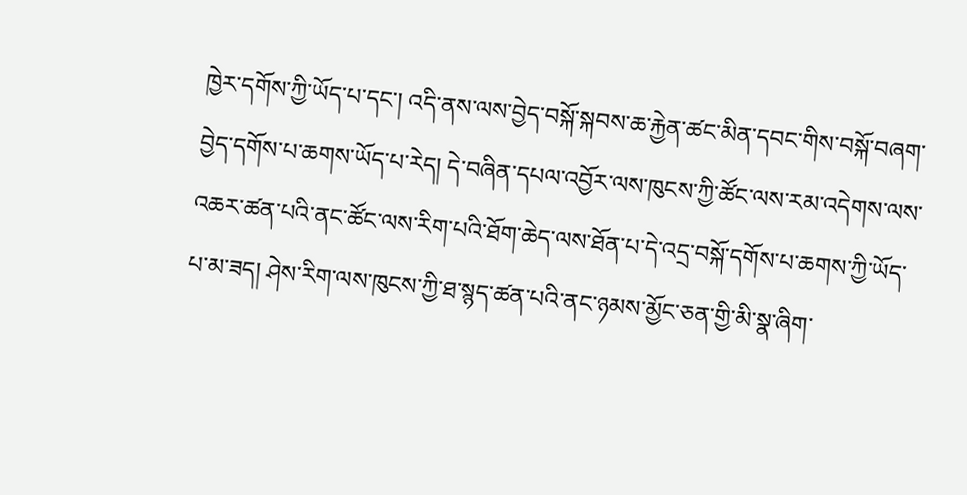ཁྱེར་དགོས་ཀྱི་ཡོད་པ་དང་། འདི་ནས་ལས་བྱེད་བསྐོ་སྐབས་ཆ་རྐྱེན་ཚང་མིན་དབང་གིས་བསྐོ་བཞག་བྱེད་དགོས་པ་ཆགས་ཡོད་པ་རེད། དེ་བཞིན་དཔལ་འབྱོར་ལས་ཁུངས་ཀྱི་ཚོང་ལས་རམ་འདེགས་ལས་འཆར་ཚན་པའི་ནང་ཚོང་ལས་རིག་པའི་ཐོག་ཆེད་ལས་ཐོན་པ་དེ་འདྲ་བསྐོ་དགོས་པ་ཆགས་ཀྱི་ཡོད་པ་མ་ཟད། ཤེས་རིག་ལས་ཁུངས་ཀྱི་ཐ་སྙད་ཚན་པའི་ནང་ཉམས་མྱོང་ཅན་གྱི་མི་སྣ་ཞིག་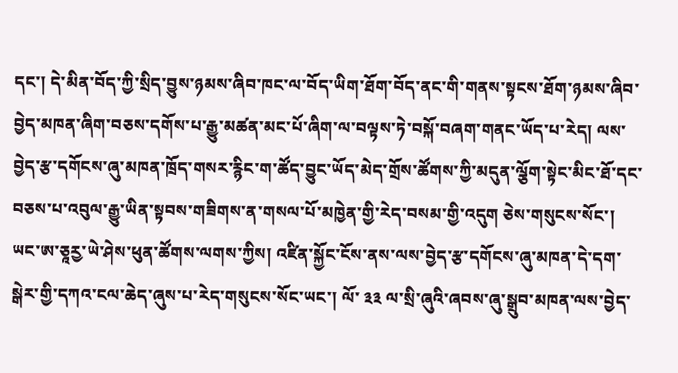དང་། དེ་མིན་བོད་ཀྱི་སྲིད་བྱུས་ཉམས་ཞིབ་ཁང་ལ་བོད་ཡིག་ཐོག་བོད་ནང་གི་གནས་སྟངས་ཐོག་ཉམས་ཞིབ་བྱེད་མཁན་ཞིག་བཅས་དགོས་པ་རྒྱུ་མཚན་མང་པོ་ཞིག་ལ་བལྟས་ཏེ་བསྐོ་བཞག་གནང་ཡོད་པ་རེད། ལས་བྱེད་རྩ་དགོངས་ཞུ་མཁན་ཁྲོད་གསར་རྙིང་ག་ཚོད་བྱུང་ཡོད་མེད་གྲོས་ཚོགས་ཀྱི་མདུན་ལྕོག་སྟེང་མིང་ཐོ་དང་བཅས་པ་འབུལ་རྒྱུ་ཡིན་སྟབས་གཟིགས་ན་གསལ་པོ་མཁྱེན་གྱི་རེད་བསམ་གྱི་འདུག ཅེས་གསུངས་སོང་།
ཡང་ཨ་ཅཱརྱ་ཡེ་ཤེས་ཕུན་ཚོགས་ལགས་ཀྱིས། འཛིན་སྐྱོང་ངོས་ནས་ལས་བྱེད་རྩ་དགོངས་ཞུ་མཁན་དེ་དག་སྒེར་གྱི་དཀའ་ངལ་ཆེད་ཞུས་པ་རེད་གསུངས་སོང་ཡང་། ལོ་ ༣༣ ལ་སྲི་ཞུའི་ཞབས་ཞུ་སྒྲུབ་མཁན་ལས་བྱེད་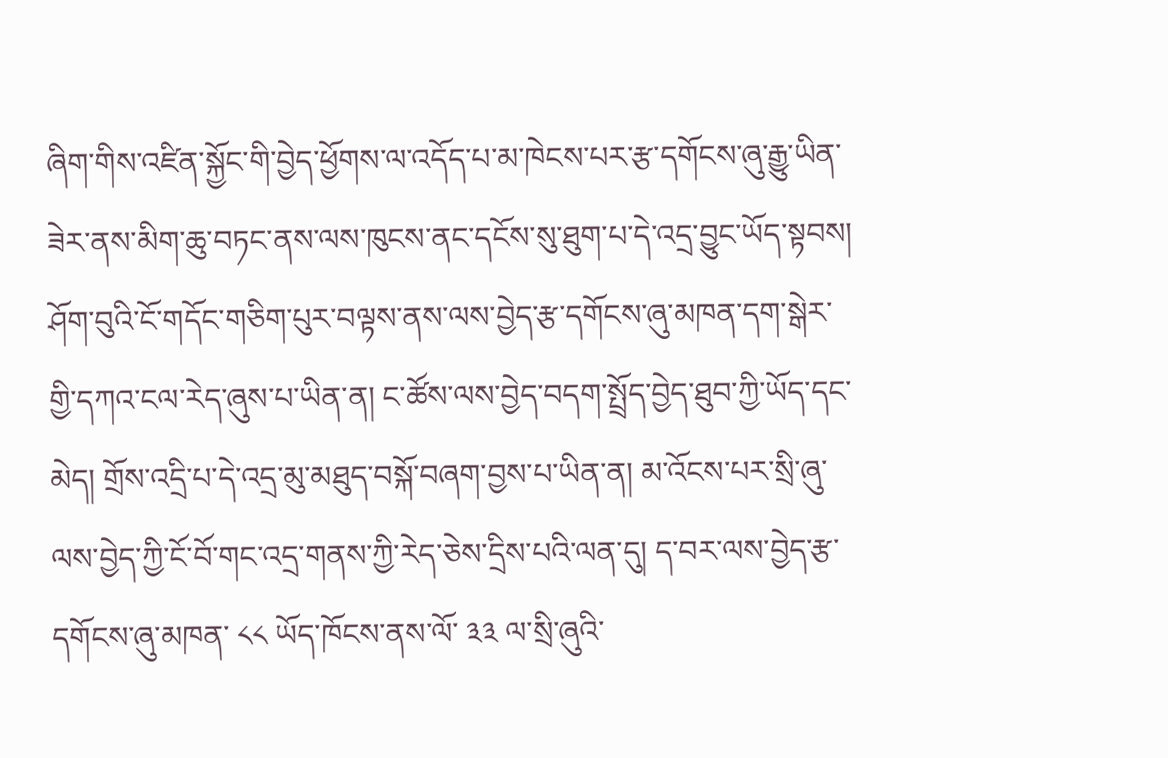ཞིག་གིས་འཛིན་སྐྱོང་གི་བྱེད་ཕྱོགས་ལ་འདོད་པ་མ་ཁེངས་པར་རྩ་དགོངས་ཞུ་རྒྱུ་ཡིན་ཟེར་ནས་མིག་ཆུ་བཏང་ནས་ལས་ཁུངས་ནང་དངོས་སུ་ཐུག་པ་དེ་འདྲ་བྱུང་ཡོད་སྟབས། ཤོག་བུའི་ངོ་གདོང་གཅིག་པུར་བལྟས་ནས་ལས་བྱེད་རྩ་དགོངས་ཞུ་མཁན་དག་སྒེར་གྱི་དཀའ་ངལ་རེད་ཞུས་པ་ཡིན་ན། ང་ཚོས་ལས་བྱེད་བདག་སྤྲོད་བྱེད་ཐུབ་ཀྱི་ཡོད་དང་མེད། གྲོས་འདྲི་པ་དེ་འདྲ་མུ་མཐུད་བསྐོ་བཞག་བྱས་པ་ཡིན་ན། མ་འོངས་པར་སྲི་ཞུ་ལས་བྱེད་ཀྱི་ངོ་བོ་གང་འདྲ་གནས་ཀྱི་རེད་ཅེས་དྲིས་པའི་ལན་དུ། ད་བར་ལས་བྱེད་རྩ་དགོངས་ཞུ་མཁན་ ༨༨ ཡོད་ཁོངས་ནས་ལོ་ ༣༣ ལ་སྲི་ཞུའི་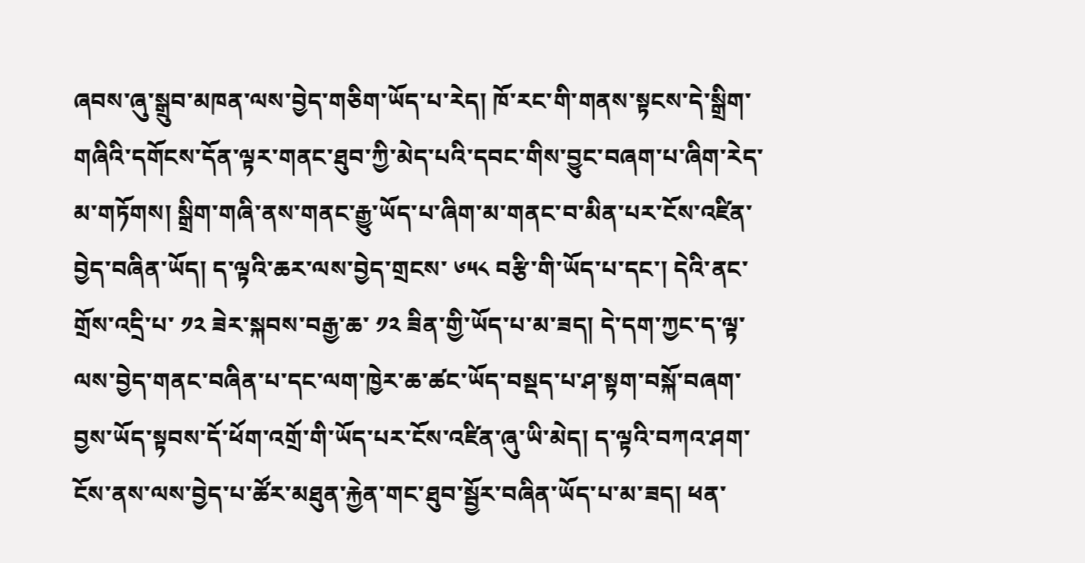ཞབས་ཞུ་སྒྲུབ་མཁན་ལས་བྱེད་གཅིག་ཡོད་པ་རེད། ཁོ་རང་གི་གནས་སྟངས་དེ་སྒྲིག་གཞིའི་དགོངས་དོན་ལྟར་གནང་ཐུབ་ཀྱི་མེད་པའི་དབང་གིས་བྱུང་བཞག་པ་ཞིག་རེད་མ་གཏོགས། སྒྲིག་གཞི་ནས་གནང་རྒྱུ་ཡོད་པ་ཞིག་མ་གནང་བ་མིན་པར་ངོས་འཛིན་བྱེད་བཞིན་ཡོད། ད་ལྟའི་ཆར་ལས་བྱེད་གྲངས་ ༦༥༨ བརྩི་གི་ཡོད་པ་དང་། དེའི་ནང་གྲོས་འདྲི་པ་ ༡༢ ཟེར་སྐབས་བརྒྱ་ཆ་ ༡༢ ཟིན་གྱི་ཡོད་པ་མ་ཟད། དེ་དག་ཀྱང་ད་ལྟ་ལས་བྱེད་གནང་བཞིན་པ་དང་ལག་ཁྱེར་ཆ་ཚང་ཡོད་བསྡད་པ་ཤ་སྟག་བསྐོ་བཞག་བྱས་ཡོད་སྟབས་དོ་ཕོག་འགྲོ་གི་ཡོད་པར་ངོས་འཛིན་ཞུ་ཡི་མེད། ད་ལྟའི་བཀའ་ཤག་ངོས་ནས་ལས་བྱེད་པ་ཚོར་མཐུན་རྐྱེན་གང་ཐུབ་སྦྱོར་བཞིན་ཡོད་པ་མ་ཟད། ཕན་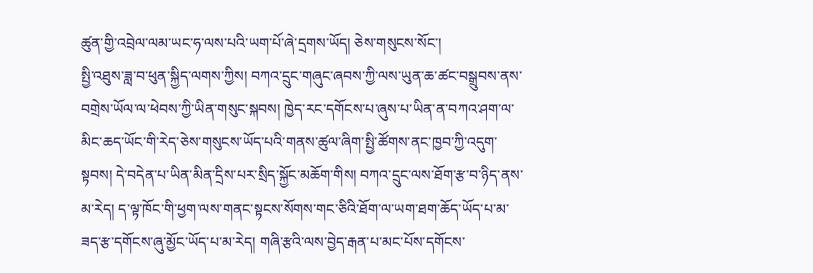ཚུན་གྱི་འབྲེལ་ལམ་ཡང་ཧ་ལས་པའི་ཡག་པོ་ཞེ་དྲགས་ཡོད། ཅེས་གསུངས་སོང་།
སྤྱི་འཐུས་ཟླ་བ་ཕུན་སྐྱིད་ལགས་ཀྱིས། བཀའ་དྲུང་གཞུང་ཞབས་ཀྱི་ལས་ཡུན་ཆ་ཚང་བསྒྲུབས་ནས་བགྲེས་ཡོལ་ལ་ཕེབས་ཀྱི་ཡིན་གསུང་སྐབས། ཁྱེད་རང་དགོངས་པ་ཞུས་པ་ཡིན་ན་བཀའ་ཤག་ལ་མིང་ཆད་ཡོང་གི་རེད་ཅེས་གསུངས་ཡོད་པའི་གནས་ཚུལ་ཞིག་སྤྱི་ཚོགས་ནང་ཁྱབ་ཀྱི་འདུག་སྟབས། དེ་བདེན་པ་ཡིན་མིན་དྲིས་པར་སྲིད་སྐྱོང་མཆོག་གིས། བཀའ་དྲུང་ལས་ཐོག་རྩ་བ་ཉིད་ནས་མ་རེད། ད་ལྟ་ཁོང་གི་ཕྱག་ལས་གནང་སྟངས་སོགས་གང་ཅིའི་ཐོག་ལ་ཡག་ཐག་ཆོད་ཡོད་པ་མ་ཟད་རྩ་དགོངས་ཞུ་མྱོང་ཡོད་པ་མ་རེད། གཞི་རྩའི་ལས་བྱེད་རྒན་པ་མང་པོས་དགོངས་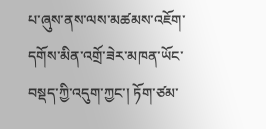པ་ཞུས་ནས་ལས་མཚམས་འཇོག་དགོས་མིན་འགྲོ་ཟེར་མཁན་ཡོང་བསྡད་ཀྱི་འདུག་ཀྱང་། ཏོག་ཙམ་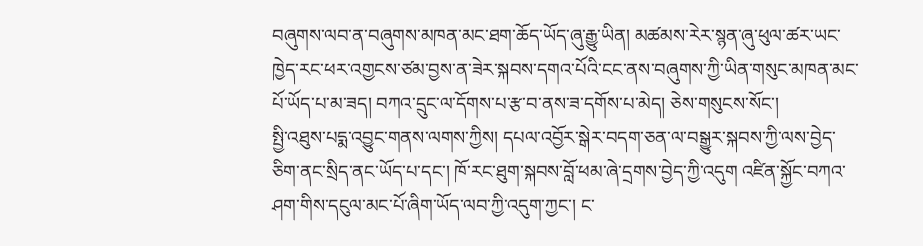བཞུགས་ལབ་ན་བཞུགས་མཁན་མང་ཐག་ཆོད་ཡོད་ཞུ་རྒྱུ་ཡིན། མཚམས་རེར་སྙན་ཞུ་ཕུལ་ཚར་ཡང་ཁྱེད་རང་ཕར་འགྱངས་ཙམ་བྱས་ན་ཟེར་སྐབས་དགའ་པོའི་ངང་ནས་བཞུགས་ཀྱི་ཡིན་གསུང་མཁན་མང་པོ་ཡོད་པ་མ་ཟད། བཀའ་དྲུང་ལ་དོགས་པ་རྩ་བ་ནས་ཟ་དགོས་པ་མེད། ཅེས་གསུངས་སོང་།
སྤྱི་འཐུས་པདྨ་འབྱུང་གནས་ལགས་ཀྱིས། དཔལ་འབྱོར་སྒེར་བདག་ཅན་ལ་བསྒྱུར་སྐབས་ཀྱི་ལས་བྱེད་ཅིག་ནང་སྲིད་ནང་ཡོད་པ་དང་། ཁོ་རང་ཐུག་སྐབས་བློ་ཕམ་ཞེ་དྲགས་བྱེད་ཀྱི་འདུག འཛིན་སྐྱོང་བཀའ་ཤག་གིས་དངུལ་མང་པོ་ཞིག་ཡོད་ལབ་ཀྱི་འདུག་ཀྱང་། ང་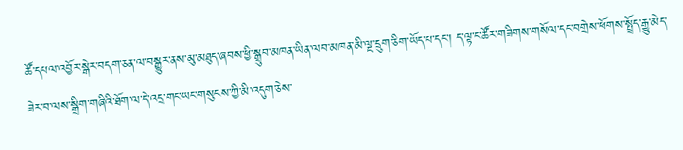ཚོ་དཔལ་འབྱོར་སྒེར་བདག་ཅན་ལ་བསྒྱུར་ནས་མུ་མཐུད་ཞབས་ཕྱི་སྒྲུབ་མཁན་ཡིན་ལབ་མཁན་མི་ལྔ་དྲུག་ཅིག་ཡོད་པ་དང་། ད་ལྟ་ང་ཚོར་གཟིགས་གསོལ་དང་བགྲེས་ཕོགས་སྤྲོད་རྒྱུ་མེད་ཟེར་བ་ལས་སྒྲིག་གཞིའི་ཐོག་ལ་དེ་འདྲ་གང་ཡང་གསུངས་ཀྱི་མི་འདུག་ཅེས་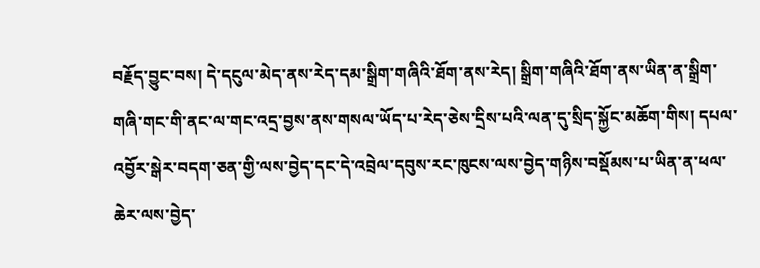བརྗོད་བྱུང་བས། དེ་དངུལ་མེད་ནས་རེད་དམ་སྒྲིག་གཞིའི་ཐོག་ནས་རེད། སྒྲིག་གཞིའི་ཐོག་ནས་ཡིན་ན་སྒྲིག་གཞི་གང་གི་ནང་ལ་གང་འདྲ་བྱས་ནས་གསལ་ཡོད་པ་རེད་ཅེས་དྲིས་པའི་ལན་དུ་སྲིད་སྐྱོང་མཆོག་གིས། དཔལ་འབྱོར་སྒེར་བདག་ཅན་གྱི་ལས་བྱེད་དང་དེ་འབྲེལ་དབུས་རང་ཁུངས་ལས་བྱེད་གཉིས་བསྡོམས་པ་ཡིན་ན་ཕལ་ཆེར་ལས་བྱེད་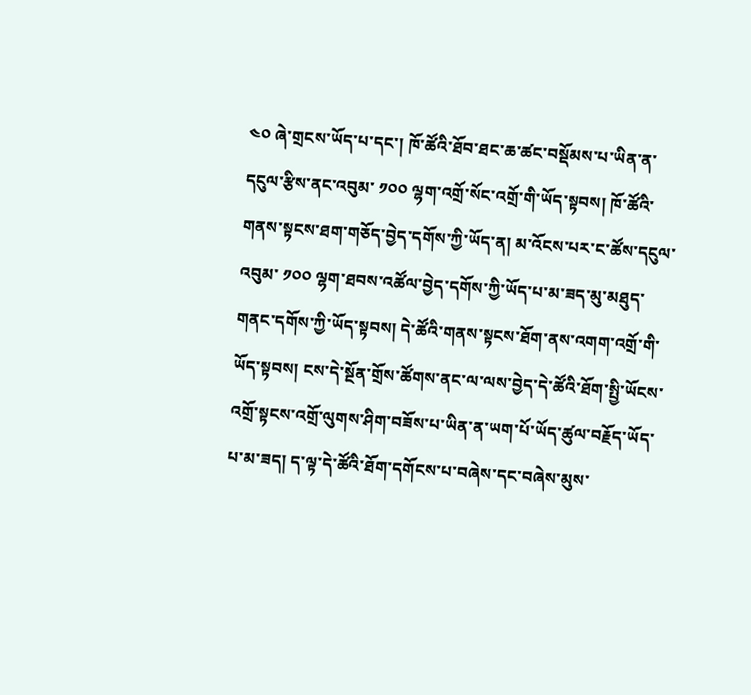༤༠ ཞེ་གྲངས་ཡོད་པ་དང་། ཁོ་ཚོའི་ཐོབ་ཐང་ཆ་ཚང་བསྡོམས་པ་ཡིན་ན་དངུལ་རྩིས་ནང་འབུམ་ ༡༠༠ ལྷག་འགྲོ་སོང་འགྲོ་གི་ཡོད་སྟབས། ཁོ་ཚོའི་གནས་སྟངས་ཐག་གཅོད་བྱེད་དགོས་ཀྱི་ཡོད་ན། མ་འོངས་པར་ང་ཚོས་དངུལ་འབུམ་ ༡༠༠ ལྷག་ཐབས་འཚོལ་བྱེད་དགོས་ཀྱི་ཡོད་པ་མ་ཟད་མུ་མཐུད་གནང་དགོས་ཀྱི་ཡོད་སྟབས། དེ་ཚོའི་གནས་སྟངས་ཐོག་ནས་འགག་འགྲོ་གི་ཡོད་སྟབས། ངས་དེ་སྔོན་གྲོས་ཚོགས་ནང་ལ་ལས་བྱེད་དེ་ཚོའི་ཐོག་སྤྱི་ཡོངས་འགྲོ་སྟངས་འགྲོ་ལུགས་ཤིག་བཟོས་པ་ཡིན་ན་ཡག་པོ་ཡོད་ཚུལ་བརྗོད་ཡོད་པ་མ་ཟད། ད་ལྟ་དེ་ཚོའི་ཐོག་དགོངས་པ་བཞེས་དང་བཞེས་མུས་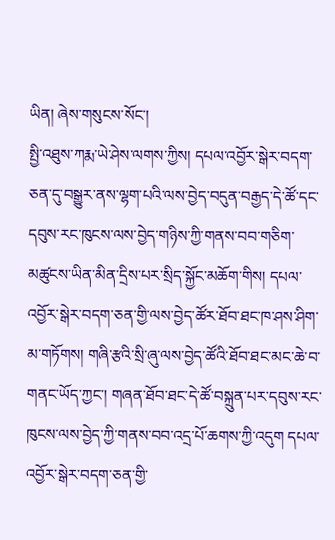ཡིན། ཞེས་གསུངས་སོང་།
སྤྱི་འཐུས་ཀརྨ་ཡེ་ཤེས་ལགས་ཀྱིས། དཔལ་འབྱོར་སྒེར་བདག་ཅན་དུ་བསྒྱུར་ནས་ལྷག་པའི་ལས་བྱེད་བདུན་བརྒྱད་དེ་ཚོ་དང་དབུས་རང་ཁུངས་ལས་བྱེད་གཉིས་ཀྱི་གནས་བབ་གཅིག་མཚུངས་ཡིན་མིན་དྲིས་པར་སྲིད་སྐྱོང་མཆོག་གིས། དཔལ་འབྱོར་སྒེར་བདག་ཅན་གྱི་ལས་བྱེད་ཚོར་ཐོབ་ཐང་ཁ་ཤས་ཤིག་མ་གཏོགས། གཞི་རྩའི་སྲི་ཞུ་ལས་བྱེད་ཚོའི་ཐོབ་ཐང་མང་ཆེ་བ་གནང་ཡོད་ཀྱང་། གཞན་ཐོབ་ཐང་དེ་ཚོ་བསྐྲུན་པར་དབུས་རང་ཁུངས་ལས་བྱེད་ཀྱི་གནས་བབ་འདྲ་པོ་ཆགས་ཀྱི་འདུག དཔལ་འབྱོར་སྒེར་བདག་ཅན་གྱི་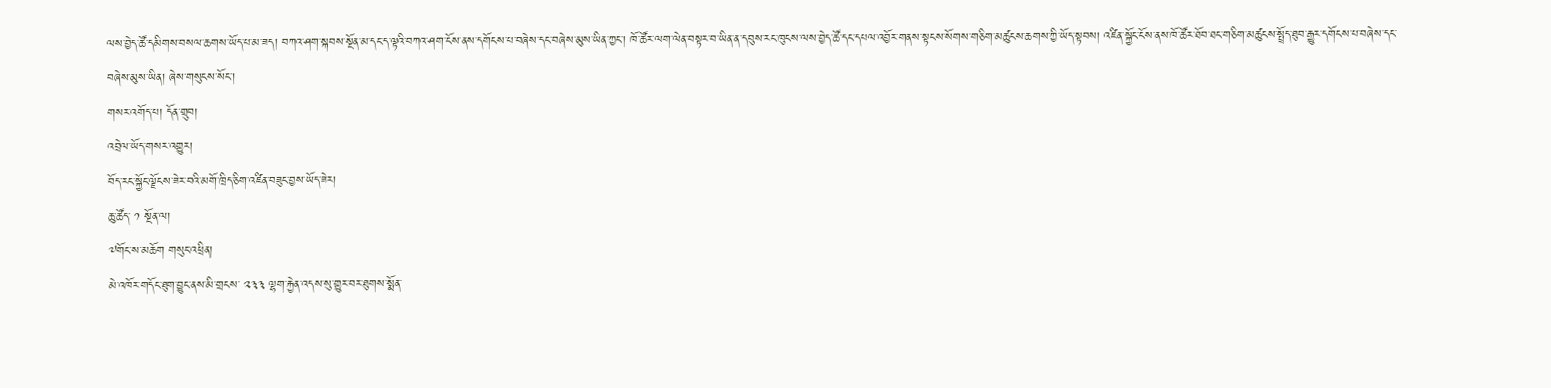ལས་བྱེད་ཚོ་དམིགས་བསལ་ཆགས་ཡོད་པ་མ་ཟད། བཀའ་ཤག་སྐབས་སྔོན་མ་དང་ད་ལྟའི་བཀའ་ཤག་ངོས་ནས་དགོངས་པ་བཞེས་དང་བཞེས་མུས་ཡིན་ཀྱང་། ཁོ་ཚོར་ལག་ལེན་བསྟར་བ་ཡིན་ན་དབུས་རང་ཁུངས་ལས་བྱེད་ཚོ་དང་དཔལ་འབྱོར་གནས་སྟངས་སོགས་གཅིག་མཚུངས་ཆགས་ཀྱི་ཡོད་སྟབས། འཛིན་སྐྱོང་ངོས་ནས་ཁོ་ཚོར་ཐོབ་ཐང་གཅིག་མཚུངས་སྤྲོད་ཐུབ་རྒྱུར་དགོངས་པ་བཞེས་དང་བཞེས་མུས་ཡིན། ཞེས་གསུངས་སོང་།
གསར་འགོད་པ། དོན་གྲུབ།
འབྲེལ་ཡོད་གསར་འགྱུར།
བོད་རང་སྐྱོང་ལྗོངས་ཟེར་བའི་མགོ་ཁྲིད་ཅིག་འཛིན་བཟུང་བྱས་ཡོད་ཟེར།
ཆུ་ཚོད་ ༡ སྔོན་ལ།
༧གོང་ས་མཆོག གསུང་འཕྲིན།
མེ་འཁོར་གདོང་ཐུག་བྱུང་ནས་མི་གྲངས་ ༢༣༣ ལྷག་རྐྱེན་འདས་སུ་གྱུར་བར་ཐུགས་སྨོན་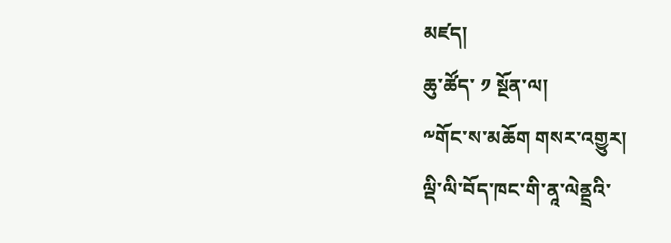མཛད།
ཆུ་ཚོད་ ༡ སྔོན་ལ།
༸གོང་ས་མཆོག གསར་འགྱུར།
ལྡི་ལི་བོད་ཁང་གི་ནཱ་ལེནྡྲའི་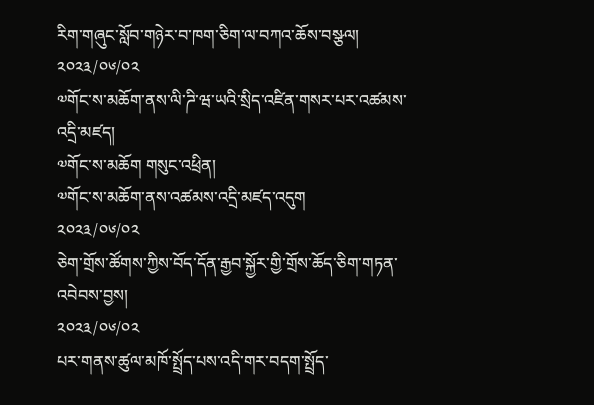རིག་གཞུང་སློབ་གཉེར་བ་ཁག་ཅིག་ལ་བཀའ་ཆོས་བསྩལ།
༢༠༢༣/༠༦/༠༢
༧གོང་ས་མཆོག་ནས་ལི་ཌི་ཝ་ཡའི་སྲིད་འཛིན་གསར་པར་འཚམས་འདྲི་མཛད།
༧གོང་ས་མཆོག གསུང་འཕྲིན།
༧གོང་ས་མཆོག་ནས་འཚམས་འདྲི་མཛད་འདུག
༢༠༢༣/༠༦/༠༢
ཅེག་གྲོས་ཚོགས་ཀྱིས་བོད་དོན་རྒྱབ་སྐྱོར་གྱི་གྲོས་ཆོད་ཅིག་གཏན་འབེབས་བྱས།
༢༠༢༣/༠༦/༠༢
པར་གནས་ཚུལ་མཁོ་སྤྲོད་པས་འདི་གར་བདག་སྤྲོད་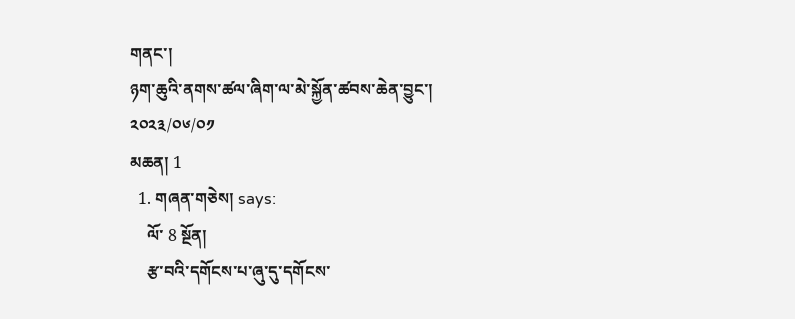གནང་།
ཉག་ཆུའི་ནགས་ཚལ་ཞིག་ལ་མེ་སྐྱོན་ཚབས་ཆེན་བྱུང་།
༢༠༢༣/༠༦/༠༡
མཆན། 1
  1. གཞན་གཅེས། says:
    ལོ་ 8 སྔོན།
    རྩ་བའི་དགོངས་པ་ཞུ་དུ་དགོངས་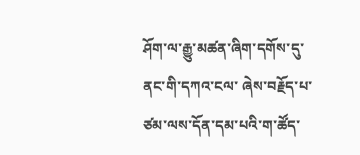ཤོག་ལ་རྒྱུ་མཚན་ཞིག་དགོས་དུ་ ནང་གི་དཀའ་ངལ་ ཞེས་བརྗོད་པ་ཙམ་ལས་དོན་དམ་པའི་ག་ཚོད་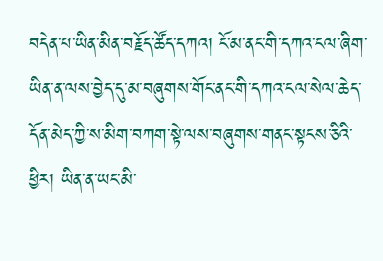བདེན་པ་ཡིན་མིན་བརྗོད་ཚོད་དཀའ། ངོ་མ་ནང་གི་དཀའ་ངལ་ཞིག་ཡིན་ན་ལས་བྱེད་དུ་མ་བཞུགས་གོང་ནང་གི་དཀའ་ངལ་སེལ་ཆེད་དོན་མེད་ཀྱི་ས་མིག་བཀག་སྟེ་ལས་བཞུགས་གནང་སྟངས་ཅིའི་ཕྱིར། ཡིན་ན་ཡང་མི་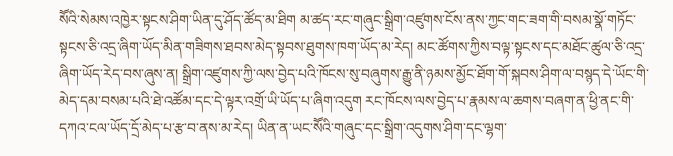སཽའི་སེམས་འཁྱེར་སྟངས་ཤིག་ཡིན་དུ་ཤོད་ཚོད་མ་ཐིག མ་ཚད་རང་གཞུང་སྒྲིག་འཛུགས་ངོས་ནས་ཀྱང་གང་ཟག་གི་བསམ་སྣོ་གཏོང་སྟངས་ཅི་འདྲ་ཞིག་ཡོད་མིན་གཟིགས་ཐབས་མེད་སྟབས་ཐུགས་ཁག་ཡོད་མ་རེད། མང་ཚོགས་ཀྱིས་བལྟ་སྟངས་དང་མཐོང་ཚུལ་ཅི་འདྲ་ཞིག་ཡོད་རེད་བས་ཞུས་ན། སྒྲིག་འཛུགས་ཀྱི་ལས་བྱེད་པའི་ཁོངས་སུ་བཞུགས་རྒྱུ་ནི་ཉམས་མྱོང་ཐོག་གོ་སྐབས་ཤིག་ལ་བསྙད་དེ་ཡོང་གི་མེད་དམ་བསམ་པའི་ཐེ་འཚོམ་དང་དེ་ལྟར་འགྲོ་ཡི་ཡོད་པ་ཞིག་འདུག རང་ཁོངས་ལས་བྱེད་པ་རྣམས་ལ་ཆགས་བཞག་ན་ཕྱི་ནང་གི་དཀའ་ངལ་ཡོད་དྲོ་མེད་པ་རྩ་བ་ནས་མ་རེད། ཡིན་ན་ཡང་སཽའི་གཞུང་དང་སྒྲིག་འདུགས་ཤིག་དང་ལྷག་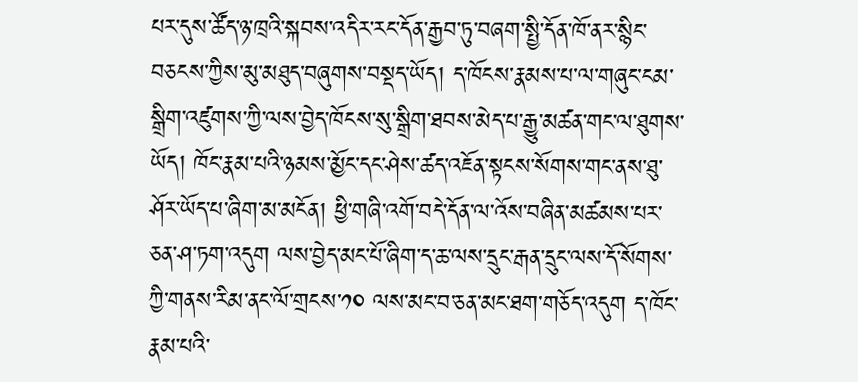པར་དུས་ཚོད་ཉ་ཁྲའི་སྐབས་འདིར་རང་དོན་རྒྱབ་ཏུ་བཞག་སྤྱི་དོན་ཁོ་ནར་སྙིང་བཅངས་ཀྱིས་མུ་མཐུད་བཞུགས་བསྡད་ཡོད། ད་ཁོངས་རྣམས་པ་ལ་གཞུང་ངམ་སྒྲིག་འཛུགས་ཀྱི་ལས་བྱེད་ཁོངས་སུ་སྒྲིག་ཐབས་མེད་པ་རྒྱུ་མཚན་གང་ལ་ཐུགས་ཡོད། ཁོང་རྣམ་པའི་ཉམས་མྱོང་དང་ཤེས་ཚད་འཇོན་སྟངས་སོགས་གང་ནས་ཐུ་ཤོར་ཡོད་པ་ཞིག་མ་མངོན། ཕྱི་གཞི་འགོ་བདེ་དོན་ལ་འོས་བཞིན་མཚམས་པར་ཅན་ཤ་ཏག་འདུག ལས་བྱེད་མང་པོ་ཞིག་ད་ཆ་ལས་དྲུང་རྒན་དྲུང་ལས་དོ་སོགས་ཀྱི་གནས་རིམ་ནང་ལོ་གྲངས་༡༠ ལས་མང་བ་ཅན་མང་ཐག་གཅོད་འདུག ད་ཁོང་རྣམ་པའི་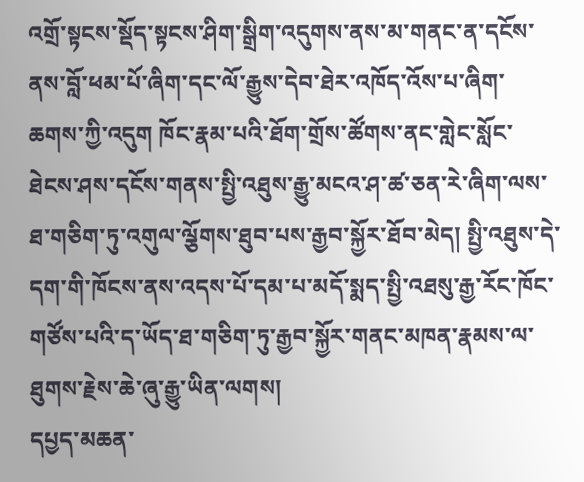འགྲོ་སྟངས་སྡོད་སྟངས་ཤིག་སྒྲིག་འདུགས་ནས་མ་གནང་ན་དངོས་ནས་བློ་ཕམ་པོ་ཞིག་དང་ལོ་རྒྱུས་དེབ་ཐེར་འཁོད་འོས་པ་ཞིག་ཆགས་ཀྱི་འདུག ཁོང་རྣམ་པའི་ཐོག་གྲོས་ཚོགས་ནང་གླེང་སློང་ཐེངས་ཤས་དངོས་གནས་སྤྱི་འཐུས་རྒྱུ་མངའ་ཤ་ཚ་ཅན་རེ་ཞིག་ལས་ཐ་གཅིག་ཏུ་འགུལ་ལྕོགས་ཐུབ་པས་རྒྱབ་སྐྱོར་ཐོབ་མེད། སྤྱི་འཐུས་དེ་དག་གི་ཁོངས་ནས་འདས་པོ་དམ་པ་མདོ་སྨད་སྤྱི་འཐསུ་རྒྱ་རོང་ཁོང་གཙོས་པའི་ད་ཡོད་ཐ་གཅིག་ཏུ་རྒྱབ་སྐྱོར་གནང་མཁན་རྣམས་ལ་ཐུགས་རྗེས་ཆེ་ཞུ་རྒྱུ་ཡིན་ལགས།
དཔྱད་མཆན་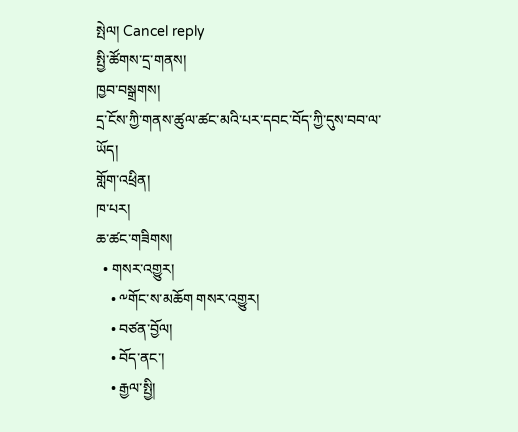སྤེལ། Cancel reply
སྤྱི་ཚོགས་དྲ་གནས།
ཁྱབ་བསྒྲགས།
དྲ་ངོས་ཀྱི་གནས་ཚུལ་ཚང་མའི་པར་དབང་བོད་ཀྱི་དུས་བབ་ལ་ཡོད།
གློག་འཕྲིན།
ཁ་པར།
ཆ་ཚང་གཟིགས།
  • གསར་འགྱུར།
    • ༸གོང་ས་མཆོག གསར་འགྱུར།
    • བཙན་བྱོལ།
    • བོད་ནང་།
    • རྒྱལ་སྤྱི།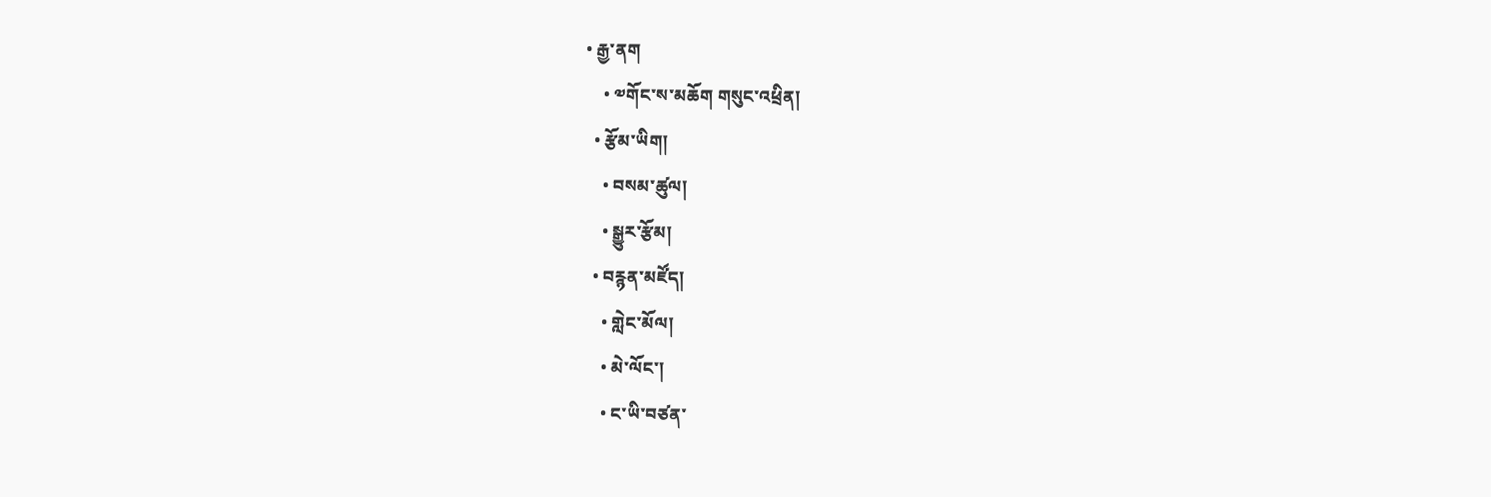• རྒྱ་ནག
    • ༧གོང་ས་མཆོག གསུང་འཕྲིན།
  • རྩོམ་ཡིག།
    • བསམ་ཚུལ།
    • སྒྱུར་རྩོམ།
  • བརྙན་མཛོད།
    • གླེང་མོལ།
    • མེ་ལོང་།
    • ང་ཡི་བཙན་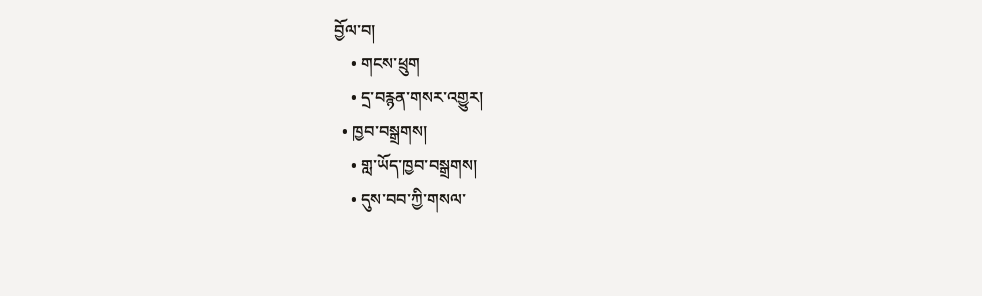བྱོལ་བ།
    • གངས་ཕྲུག
    • དྲ་བརྙན་གསར་འགྱུར།
  • ཁྱབ་བསྒྲགས།
    • གླ་ཡོད་ཁྱབ་བསྒྲགས།
    • དུས་བབ་ཀྱི་གསལ་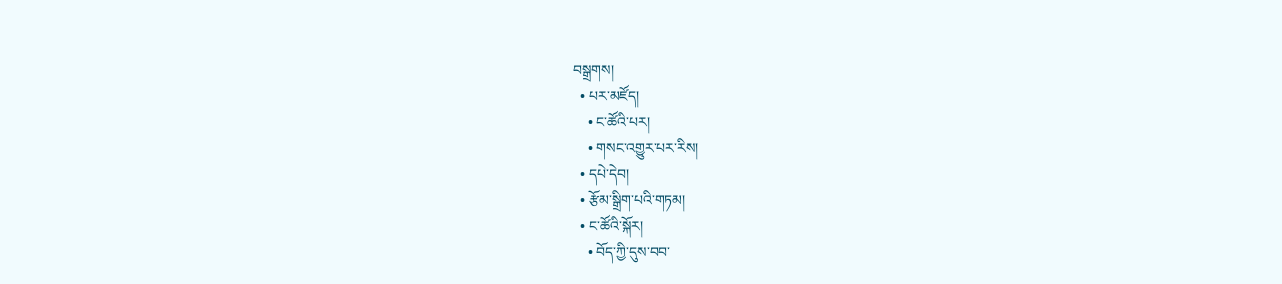བསྒྲགས།
  • པར་མཛོད།
    • ང་ཚོའི་པར།
    • གསང་འགྱུར་པར་རིས།
  • དཔེ་དེབ།
  • རྩོམ་སྒྲིག་པའི་གཏམ།
  • ང་ཚོའི་སྐོར།
    • བོད་ཀྱི་དུས་བབ་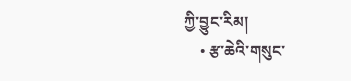ཀྱི་བྱུང་རིམ།
    • རྩ་ཆེའི་གསུང་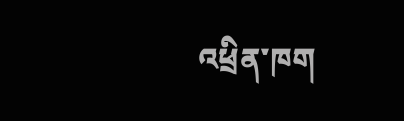འཕྲིན་ཁག